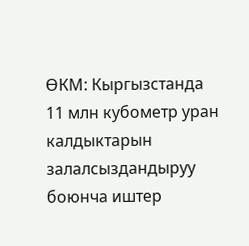ӨКМ: Кыргызстанда 11 млн кубометр уран калдыктарын залалсыздандыруу боюнча иштер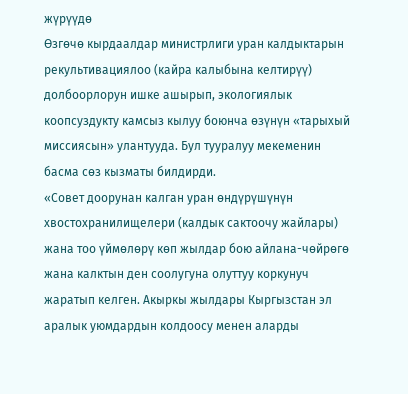жүрүүдө
Өзгөчө кырдаалдар министрлиги уран калдыктарын рекультивациялоо (кайра калыбына келтирүү) долбоорлорун ишке ашырып, экологиялык коопсуздукту камсыз кылуу боюнча өзүнүн «тарыхый миссиясын» улантууда. Бул тууралуу мекеменин басма сөз кызматы билдирди.
«Совет доорунан калган уран өндүрүшүнүн хвостохранилищелери (калдык сактоочу жайлары) жана тоо үймөлөрү көп жылдар бою айлана-чөйрөгө жана калктын ден соолугуна олуттуу коркунуч жаратып келген. Акыркы жылдары Кыргызстан эл аралык уюмдардын колдоосу менен аларды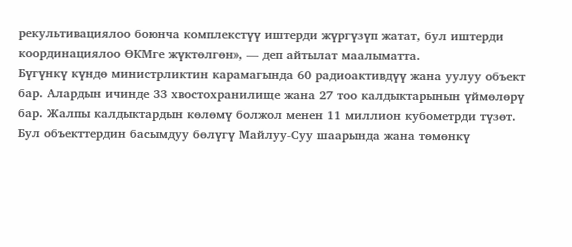рекультивациялоо боюнча комплекстүү иштерди жүргүзүп жатат, бул иштерди координациялоо ӨКМге жүктөлгөн», — деп айтылат маалыматта.
Бүгүнкү күндө министрликтин карамагында 60 радиоактивдүү жана уулуу объект бар. Алардын ичинде 33 хвостохранилище жана 27 тоо калдыктарынын үймөлөрү бар. Жалпы калдыктардын көлөмү болжол менен 11 миллион кубометрди түзөт.
Бул объекттердин басымдуу бөлүгү Майлуу-Суу шаарында жана төмөнкү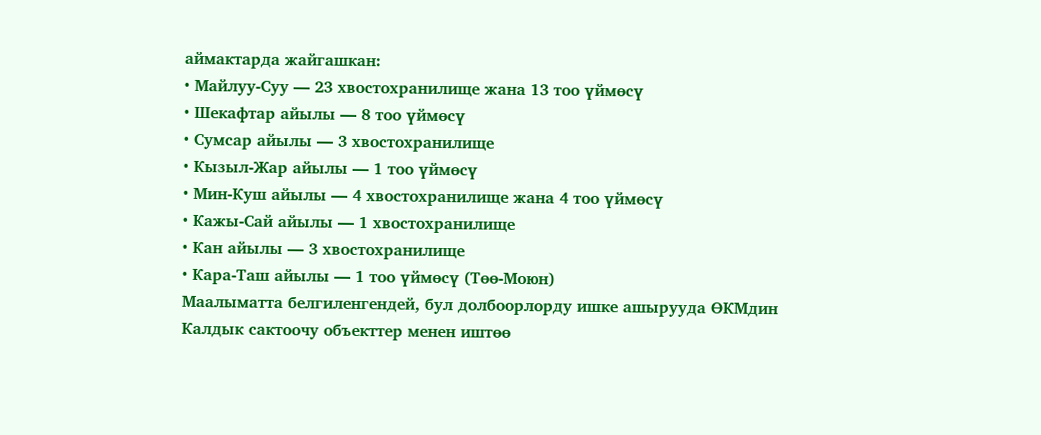аймактарда жайгашкан:
• Майлуу-Суу — 23 хвостохранилище жана 13 тоо үймөсү
• Шекафтар айылы — 8 тоо үймөсү
• Сумсар айылы — 3 хвостохранилище
• Кызыл-Жар айылы — 1 тоо үймөсү
• Мин-Куш айылы — 4 хвостохранилище жана 4 тоо үймөсү
• Кажы-Сай айылы — 1 хвостохранилище
• Кан айылы — 3 хвостохранилище
• Кара-Таш айылы — 1 тоо үймөсү (Төө-Моюн)
Маалыматта белгиленгендей, бул долбоорлорду ишке ашырууда ӨКМдин Калдык сактоочу объекттер менен иштөө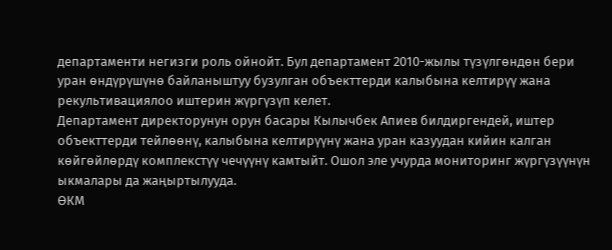департаменти негизги роль ойнойт. Бул департамент 2010-жылы түзүлгөндөн бери уран өндүрүшүнө байланыштуу бузулган объекттерди калыбына келтирүү жана рекультивациялоо иштерин жүргүзүп келет.
Департамент директорунун орун басары Кылычбек Апиев билдиргендей, иштер объекттерди тейлөөнү, калыбына келтирүүнү жана уран казуудан кийин калган көйгөйлөрдү комплекстүү чечүүнү камтыйт. Ошол эле учурда мониторинг жүргүзүүнүн ыкмалары да жаңыртылууда.
ӨКМ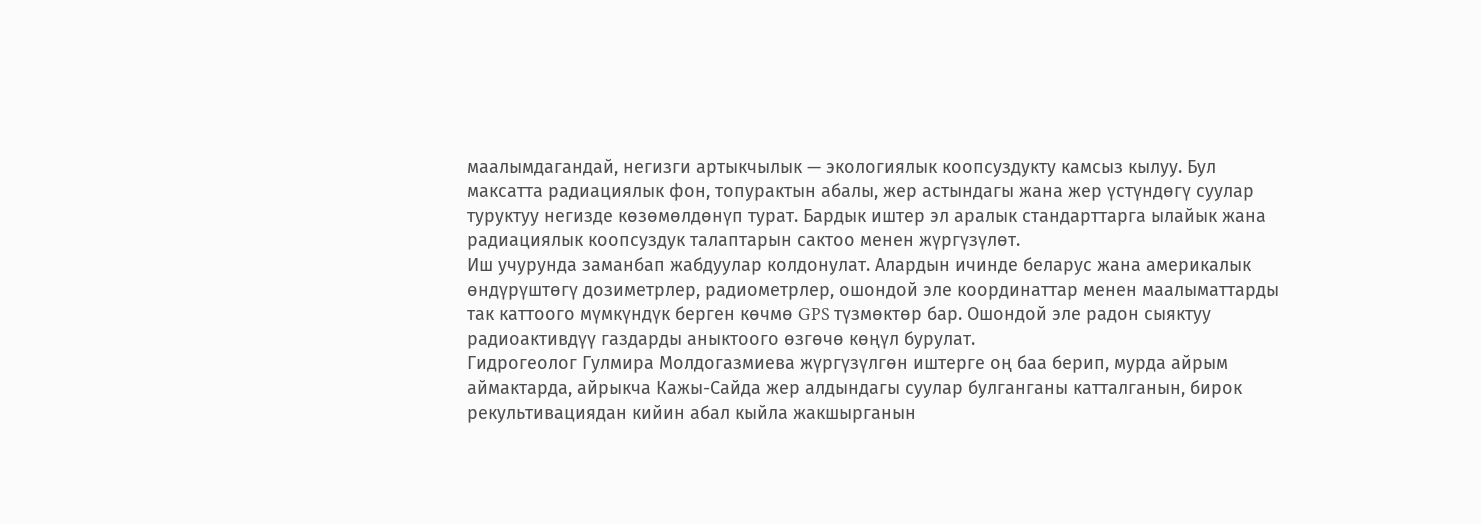маалымдагандай, негизги артыкчылык — экологиялык коопсуздукту камсыз кылуу. Бул максатта радиациялык фон, топурактын абалы, жер астындагы жана жер үстүндөгү суулар туруктуу негизде көзөмөлдөнүп турат. Бардык иштер эл аралык стандарттарга ылайык жана радиациялык коопсуздук талаптарын сактоо менен жүргүзүлөт.
Иш учурунда заманбап жабдуулар колдонулат. Алардын ичинде беларус жана америкалык өндүрүштөгү дозиметрлер, радиометрлер, ошондой эле координаттар менен маалыматтарды так каттоого мүмкүндүк берген көчмө GPS түзмөктөр бар. Ошондой эле радон сыяктуу радиоактивдүү газдарды аныктоого өзгөчө көңүл бурулат.
Гидрогеолог Гулмира Молдогазмиева жүргүзүлгөн иштерге оң баа берип, мурда айрым аймактарда, айрыкча Кажы-Сайда жер алдындагы суулар булганганы катталганын, бирок рекультивациядан кийин абал кыйла жакшырганын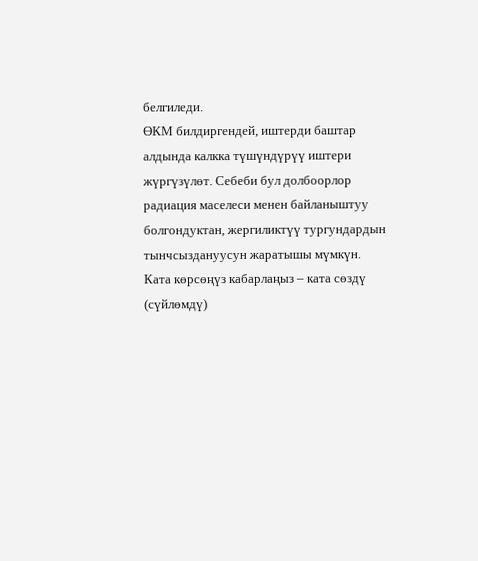белгиледи.
ӨКМ билдиргендей, иштерди баштар алдында калкка түшүндүрүү иштери жүргүзүлөт. Себеби бул долбоорлор радиация маселеси менен байланыштуу болгондуктан, жергиликтүү тургундардын тынчсыздануусун жаратышы мүмкүн.
Ката көрсөңүз кабарлаңыз – ката сөздү (сүйлөмдү)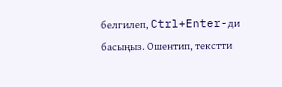белгилеп, Ctrl+Enter-ди басыңыз. Ошентип, текстти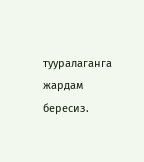тууралаганга жардам бересиз.